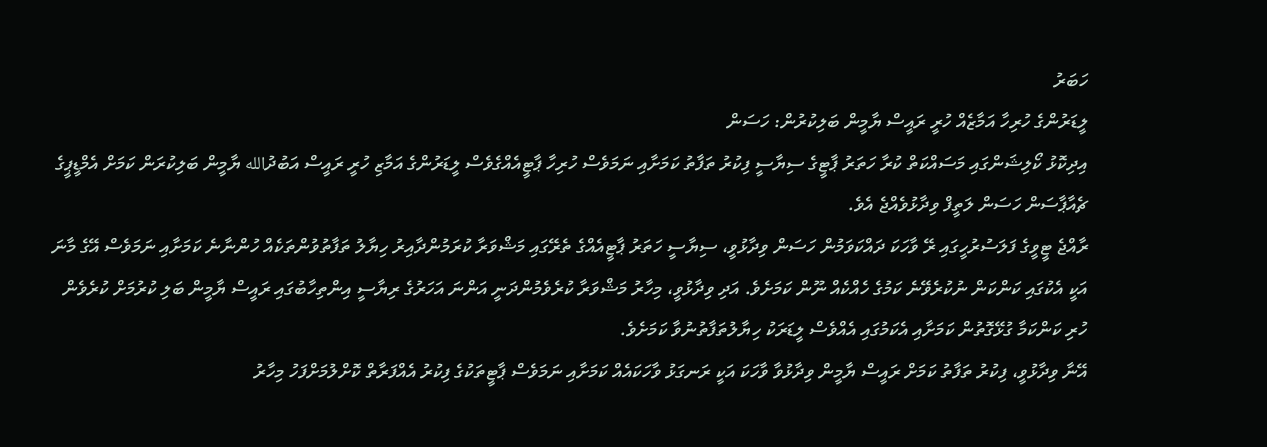ހަބަރު
ލީޑަރުންގެ ހުރިހާ އަމާޒެއް ހުރީ ރައީސް ޔާމީން ބަލިކުރުން: ހަސަން
އިދިކޮޅު ކޯލިޝަންގައި މަސައްކަތް ކުރާ ހަތަރު ޕާޓީގެ ސިޔާސީ ފިކުރު ތަފާތު ކަމަށާއި ނަމަވެސް ހުރިހާ ޕާޓީއެއްގެވެސް ލީޑަރުންގެ އަމާޒި ހުރީ ރައީސް އަބުދުالله ޔާމީން ބަލިކުރަން ކަމަށް އެމްޑީޕީގެ ޗެއާޕާސަން ހަސަން ލަތީފް ވިދާޅުވެއްޖެ އެވެ.
ރާއްޖެ ޓީވީގެ ފަލަސުރުހީގައި ރޭ ވާހަކަ ދައްކަވަމުން ހަސަން ވިދާޅުވީ، ސިޔާސީ ހަތަރު ޕާޓީއެއްގެ ތެރޭގައި މަޝްވަރާ ކުރަމުންދާއިރު ހިޔާލު ތަފާތުވުންތަކެއް ހުންނާނެ ކަމަށާއި ނަމަވެސް އޭގެ މާނަ އަކީ އެކުގައި ކަންކަން ނުކުރެވޭނެ ކަމުގެ ހެއްކެއް ނޫން ކަމަށެވެ. އަދި ވިދާޅުވީ، މިހާރު މަޝްވަރާ ކުރެވެމުންދަނީ އަންނަ އަހަރުގެ ރިޔާސީ އިންތިހާބުގައި ރައީސް ޔާމީން ބަލި ކުރުމަށް ކުރެވެން ހުރި ކަންކަމާ ގުޅޭގޮތުން ކަމަށާއި އެކަމުގައި އެއްވެސް ލީޑަރަކު ހިޔާލުތަފާތުނުވާ ކަމަށެވެ.
އޭނާ ވިދާޅުވީ، ފިކުރު ތަފާތު ކަމަށް ރައީސް ޔާމީން ވިދާޅުވާ ވާހަކަ އަކީ ރަނގަޅު ވާހަކައެއް ކަމަށާއި ނަމަވެސް ޕާޓީތަކުގެ ފިކުރު އެއްފަރާތް ކޮށްލުމަށްފަހު މިހާރު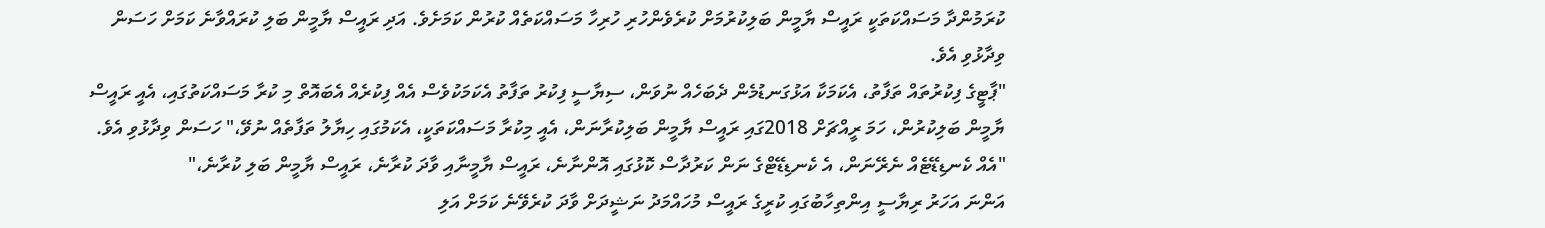ކުރަމުންދާ މަސައްކަތަކީ ރައީސް ޔާމީން ބަލިކުރުމަށް ކުރެވެންހުރި ހުރިހާ މަސައްކަތެއް ކުރުން ކަމަށެވެ. އަދި ރައީސް ޔާމީން ބަލި ކުރައްވާނެ ކަމަށް ހަސަން ވިދާޅުވި އެވެ.
"ޕާޓީގެ ފިކުރުތައް ތަފާތު، އެކަމަކާ އަޅުގަނޑުމެން ދެބަހެއް ނުވަން، ސިޔާސީ ފިކުރު ތަފާތު އެކަމަކުވެސް އެއް ފިކުރެއް އެބައޮތް މި ކުރާ މަސައްކަތުގައި، އެއީ ރައީސް ޔާމީން ބަލިކުރުން، ހަމަ ރީއްޗަށް 2018ގައި ރައީސް ޔާމީން ބަލިކުރާނަން، އެއީ މިކުރާ މަސައްކަތަކީ، އެކަމުގައި ހިޔާލު ތަފާތެއް ނުވޭ،" ހަސަން ވިދާޅުވި އެވެ. "އެއް ކެނޑިޑޭޓެއް ނެރޭނަން، އެ ކެނޑިޑޭޓްގެ ނަން ކަރުދާސް ކޮޅުގައި އޮންނާނެ، ރައީސް ޔާމީނާއި ވާދަ ކުރާނެ، ރައީސް ޔާމީން ބަލި ކުރާނެ،"
އަންނަ އަހަރު ރިޔާސީ އިންތިހާބުގައި ކުރީގެ ރައީސް މުހައްމަދު ނަޝީދަށް ވާދަ ކުރެވޭނެ ކަމަށް އަލި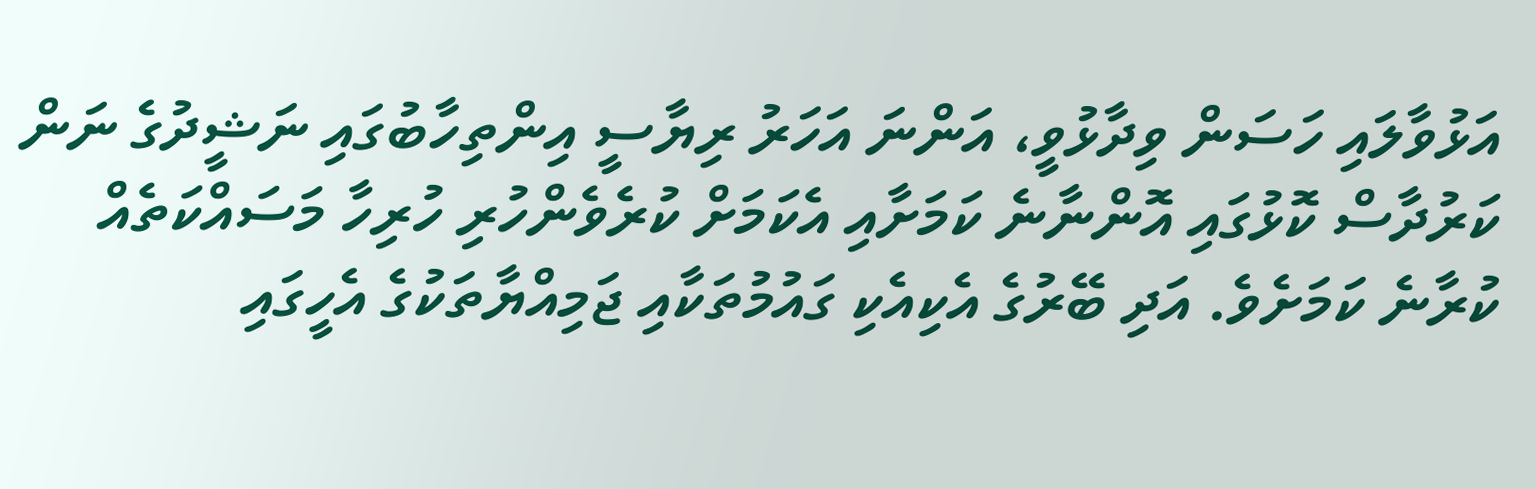އަޅުވާލައި ހަސަން ވިދާޅުވީ، އަންނަ އަހަރު ރިޔާސީ އިންތިހާބުގައި ނަޝީދުގެ ނަން ކަރުދާސް ކޮޅުގައި އޮންނާނެ ކަމަށާއި އެކަމަށް ކުރެވެންހުރި ހުރިހާ މަސައްކަތެއް ކުރާނެ ކަމަށެވެ. އަދި ބޭރުގެ އެކިއެކި ގައުމުތަކާއި ޖަމިއްޔާތަކުގެ އެހީގައި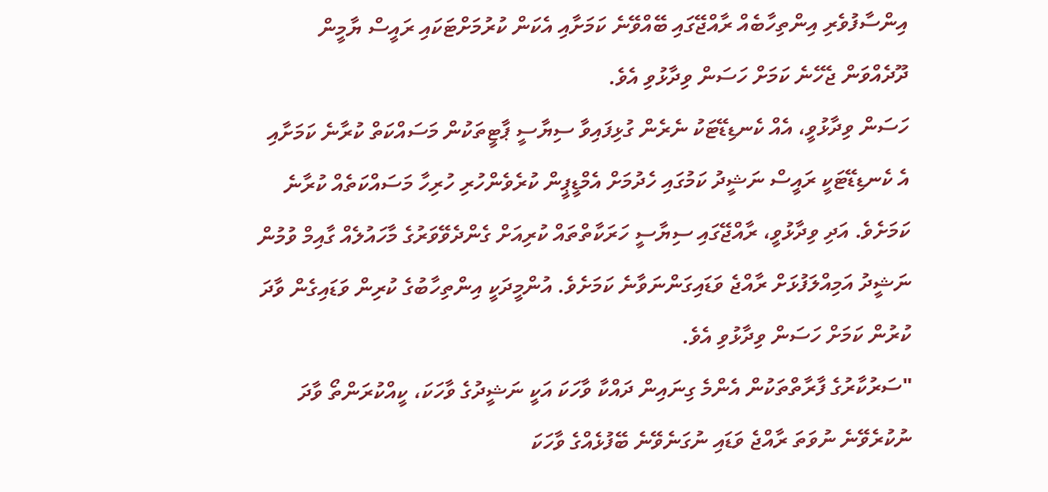އިންސާފުވެރި އިންތިހާބެއް ރާއްޖޭގައި ބޭއްވޭނެ ކަމަށާއި އެކަން ކުރުމަށްޓަކައި ރައީސް ޔާމީން ދޫދެއްވަން ޖެހޭނެ ކަމަށް ހަސަން ވިދާޅުވި އެވެ.
ހަސަން ވިދާޅުވީ، އެއް ކެނޑިޑޭޓަކު ނެރެން ގުޅިފައިވާ ސިޔާސީ ޕާޓީތަކުން މަސައްކަތް ކުރާނެ ކަމަށާއި އެ ކެނޑިޑޭޓަކީ ރައީސް ނަޝީދު ކަމުގައި ހެދުމަށް އެމްޑީޕީން ކުރެވެންހުރި ހުރިހާ މަސައްކަތެއް ކުރާނެ ކަމަށެވެ. އަދި ވިދާޅުވީ، ރާއްޖޭގައި ސިޔާސީ ހަރަކާތްތައް ކުރިއަށް ގެންދެވޭވަރުގެ މާހައުލެއް ގާއިމް ވުމުން ނަޝީދު އަމިއްލަފުޅަށް ރާއްޖެ ވަޑައިގަންނަވާނެ ކަމަށެވެ. އުންމީދަކީ އިންތިހާބުގެ ކުރިން ވަޑައިގެން ވާދަ ކުރުން ކަމަށް ހަސަން ވިދާޅުވި އެވެ.
"ސަރުކާރުގެ ފާރާތްތަކުން އެންމެ ގިނައިން ދައްކާ ވާހަކަ އަކީ ނަޝީދުގެ ވާހަކަ، ކީއްކުރަންތޯ ވާދަ ނުކުރެވޭނެ ނުވަތަ ރާއްޖެ ވަޑައި ނުގަނެވޭނެ ބޭފުޅެއްގެ ވާހަކަ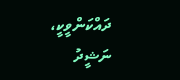ދައްކަންވީކީ، ނަޝީދު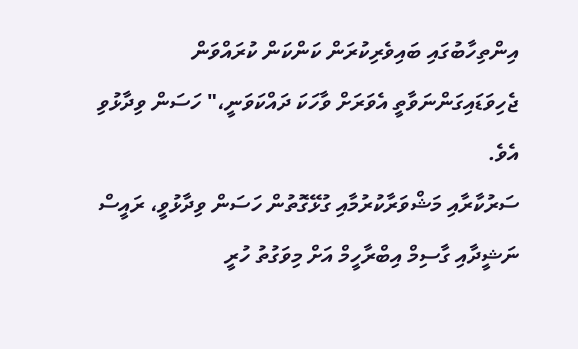އިންތިހާބުގައި ބައިވެރިކުރަން ކަންކަން ކުރައްވަން ޖެހިވަޑައިގަންނަވާތީ އެވަރަށް ވާހަކަ ދައްކަވަނީ،" ހަސަން ވިދާޅުވި އެވެ.
ސަރުކާރާއި މަޝްވަރާކުރުމާއި ގުޅޭގޮތުން ހަސަން ވިދާޅުވީ، ރައީސް ނަޝީދާއި ގާސިމް އިބްރާހީމް އަށް މިވަގުތު ހުރީ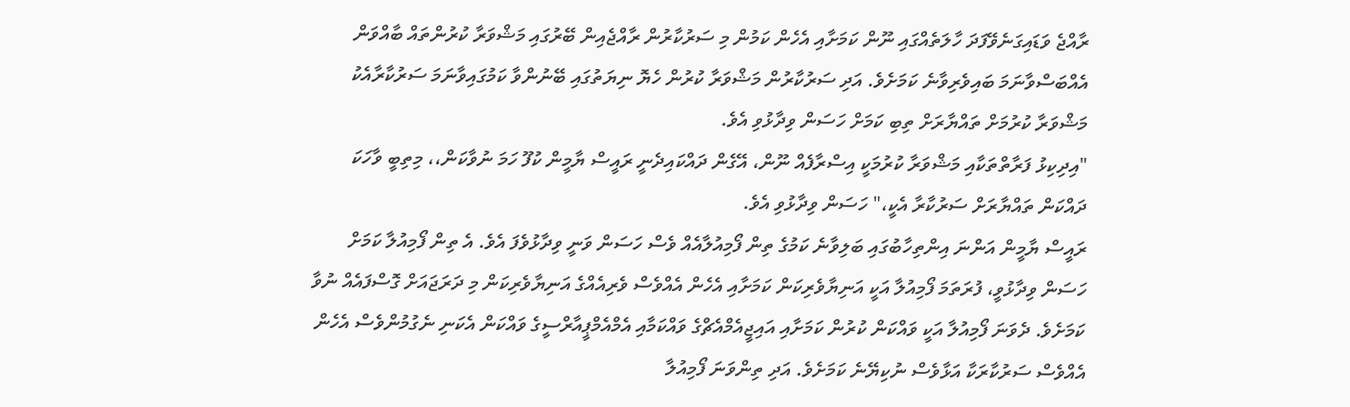ރާއްޖެ ވަޑައިގަނެވޭފަދަ ހާލަތެއްގައި ނޫން ކަމަށާއި އެހެން ކަމުން މި ސަރުކާރުން ރާއްޖެއިން ބޭރުގައި މަޝްވަރާ ކުރުންތައް ބާއްވަން އެއްބަސްވާނަމަ ބައިވެރިވާނެ ކަމަށެވެ. އަދި ސަރުކާރުން މަޝްވަރާ ކުރުން ހެޔޮ ނިޔަތުގައި ބޭނުންވާ ކަމުގައިވާނަމަ ސަރުކާރާއެކު މަޝްވަރާ ކުރުމަށް ތައްޔާރަށް ތިބި ކަމަށް ހަސަން ވިދާޅުވި އެވެ.
"އިދިކިޅު ފަރާތްތަކާއި މަޝްވަރާ ކުރުމަކީ އިސްރާފެއް ނޫން، އޭގެން ދައްކައިދެނީ ރައީސް ޔާމީން ކުފޫ ހަމަ ނުވާކަން،، މިތިބީ ވާހަކަ ދައްކަން ތައްޔާރަށް ސަރުކާރާ އެކީ،" ހަސަން ވިދާޅުވި އެވެ.
ރައީސް ޔާމީން އަންނަ އިންތިހާބުގައި ބަލިވާނެ ކަމުގެ ތިން ފޯމިއުލާއެއް ވެސް ހަސަން ވަނީ ވިދާޅުވެފަ އެވެ. އެ ތިން ފޯމިއުލާ ކަމަށް ހަސަން ވިދާޅުވީ، ފުރަތަމަ ފޯމިއުލާ އަކީ އަނިޔާވެރިކަން ކަމަށާއި އެހެން އެއްވެސް ވެރިއެއްގެ އަނިޔާވެރިކަން މި ދަރަޖައަށް ގޮސްފައެއް ނުވާ ކަމަށެވެ. ދެވަނަ ފޯމިއުލާ އަކީ ވައްކަން ކުރުން ކަމަށާއި އައިޖީއެމްއެޗްގެ ވައްކަމާއި އެމްއެމްޕީއާރްސީގެ ވައްކަން އެކަނި ނެގުމުންވެސް އެހެން އެއްވެސް ސަރުކާރަކާ އަޅާވެސް ނުކިޔޭނެ ކަމަށެވެ. އަދި ތިންވަނަ ފޯމިއުލާ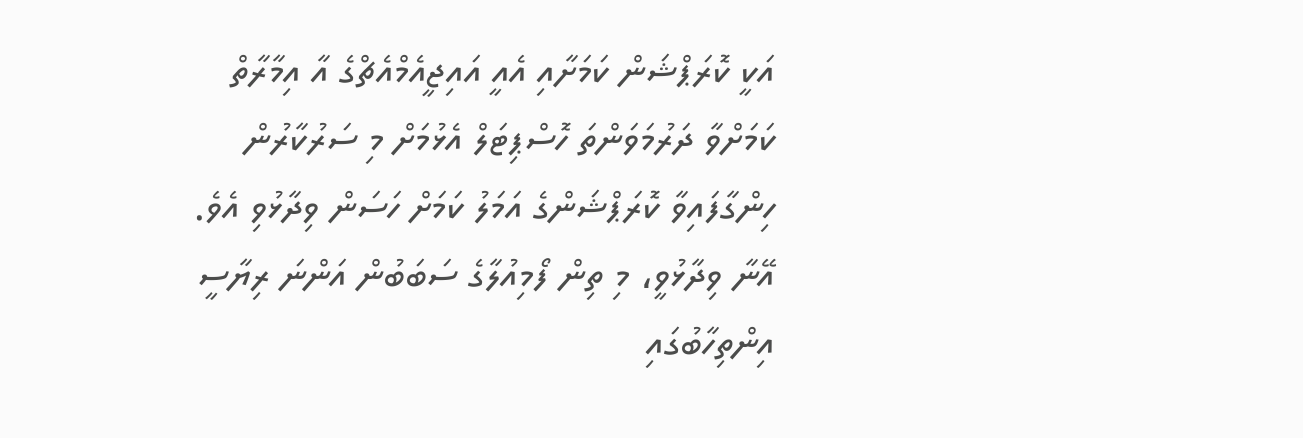އަކީ ކޮރަޕްޝަން ކަމަށާއި އެއީ އައިޖީއެމްއެޗްގެ އާ އިމާރާތް ކަމަށްވާ ދަރުމަވަންތަ ހޮސްޕިޓަލް އެޅުމަށް މި ސަރުކާރުން ހިންގާފައިވާ ކޮރަޕްޝަންގެ އަމަލު ކަމަށް ހަސަން ވިދާޅުވި އެވެ. އޭނާ ވިދާޅުވީ، މި ތިން ފޯމިއުލާގެ ސަބަބުން އަންނަ ރިޔާސީ އިންތިހާބުގައި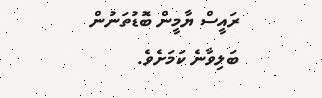ރައީސް ޔާމީން ބޮޑުތަނުން ބަލިވާނެ ކަމަށެވެ.